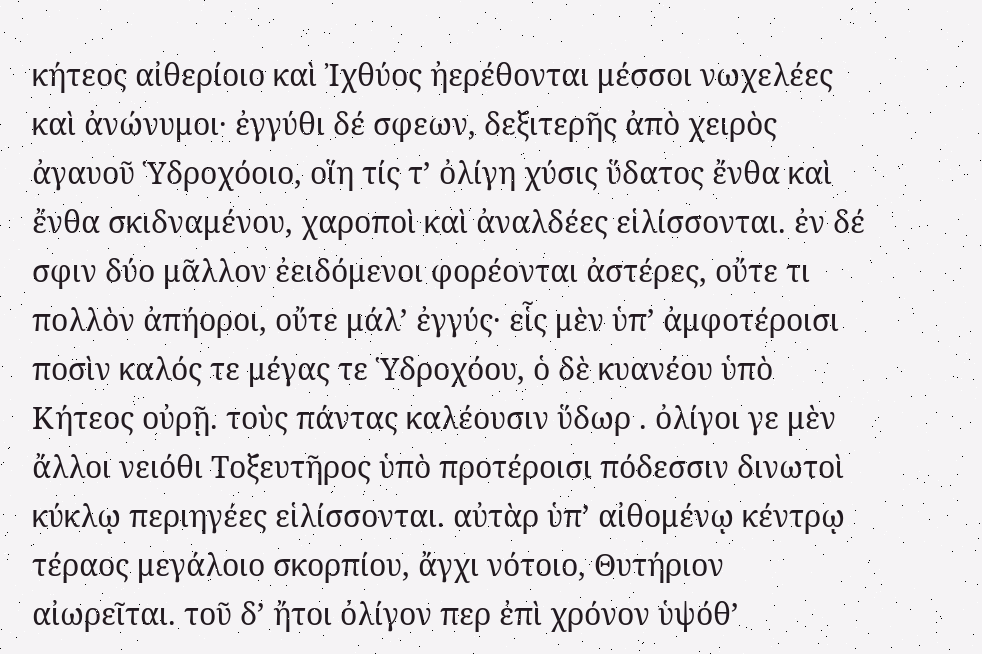κήτεος αἰθερίοιο καὶ Ἰχθύος ἠερέθονται μέσσοι νωχελέες καὶ ἀνώνυμοι· ἐγγύθι δέ σφεων, δεξιτερῆς ἀπὸ χειρὸς ἀγαυοῦ Ὑδροχόοιο, οἵη τίς τʼ ὀλίγη χύσις ὕδατος ἔνθα καὶ ἔνθα σκιδναμένου, χαροποὶ καὶ ἀναλδέες εἱλίσσονται. ἐν δέ σφιν δύο μᾶλλον ἐειδόμενοι φορέονται ἀστέρες, οὔτε τι πολλὸν ἀπήοροι, οὔτε μάλʼ ἐγγύς· εἷς μὲν ὑπʼ ἀμφοτέροισι ποσὶν καλός τε μέγας τε Ὑδροχόου, ὁ δὲ κυανέου ὑπὸ Κήτεος οὐρῇ. τοὺς πάντας καλέουσιν ὕδωρ . ὀλίγοι γε μὲν ἄλλοι νειόθι Τοξευτῆρος ὑπὸ προτέροισι πόδεσσιν δινωτοὶ κύκλῳ περιηγέες εἱλίσσονται. αὐτὰρ ὑπʼ αἰθομένῳ κέντρῳ τέραος μεγάλοιο σκορπίου, ἄγχι νότοιο, Θυτήριον αἰωρεῖται. τοῦ δʼ ἤτοι ὀλίγον περ ἐπὶ χρόνον ὑψόθʼ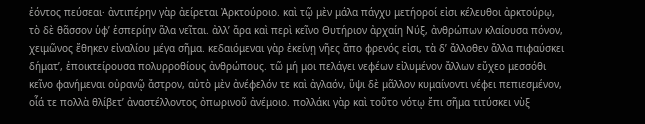ἐόντος πεύσεαι· ἀντιπέρην γὰρ ἀείρεται Ἀρκτούροιο. καὶ τῷ μὲν μάλα πάγχυ μετήοροί εἰσι κέλευθοι ἀρκτούρῳ, τὸ δὲ θᾶσσον ὑφʼ ἑσπερίην ἅλα νεῖται. ἀλλʼ ἄρα καὶ περὶ κεῖνο Θυτήριον ἀρχαίη Νύξ, ἀνθρώπων κλαίουσα πόνον, χειμῶνος ἔθηκεν εἰναλίου μέγα σῆμα. κεδαιόμεναι γὰρ ἐκείνῃ νῆες ἄπο φρενός εἰσι, τὰ δʼ ἄλλοθεν ἄλλα πιφαύσκει δήματʼ, ἐποικτείρουσα πολυρροθίους ἀνθρώπους. τῶ μή μοι πελάγει νεφέων εἰλυμένον ἄλλων εὔχεο μεσσόθι κεῖνο φανήμεναι οὐρανῷ ἄστρον, αὐτὸ μὲν ἀνέφελόν τε καὶ ἀγλαόν, ὕψι δὲ μᾶλλον κυμαίνοντι νέφει πεπιεσμένον, οἷά τε πολλὰ θλίβετʼ ἀναστέλλοντος ὀπωρινοῦ ἀνέμοιο. πολλάκι γὰρ καὶ τοῦτο νότῳ ἔπι σῆμα τιτύσκει νὺξ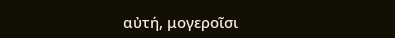αὐτή, μογεροῖσι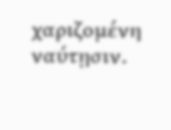χαριζομένη ναύτῃσιν.